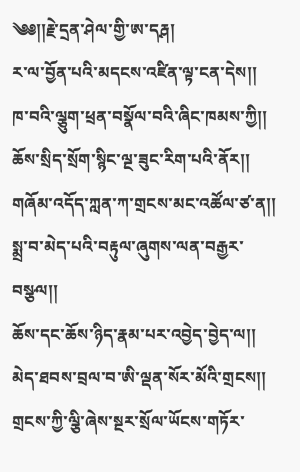༄༅།།རྗེ་དྲན་ཤེལ་གྱི་ཨ་དརྴ།
ར་ལ་བྱོན་པའི་མདངས་འཛིན་ལྟ་ངན་དེས།།
ཁ་བའི་ལྕུག་ཕྲན་བསྣོལ་བའི་ཞིང་ཁམས་ཀྱི།།
ཆོས་སྲིད་སྲོག་སྙིང་ལྔ་ཟུང་རིག་པའི་ནོར།།
གཞོམ་འདོད་ཀླན་ཀ་གྲངས་མང་འཚོལ་ཙ་ན།།
སྨྲ་བ་མེད་པའི་བརྟུལ་ཞུགས་ལན་བརྒྱར་བསྩལ།།
ཆོས་དང་ཆོས་ཉིད་རྣམ་པར་འབྱེད་བྱེད་ལ།།
མེད་ཐབས་བྲལ་བ་ཨི་ལྡན་སོར་མོའི་གྲངས།།
གྲངས་ཀྱི་ལྕི་ཞེས་སྔར་སྲོལ་ཡོངས་གཏོར་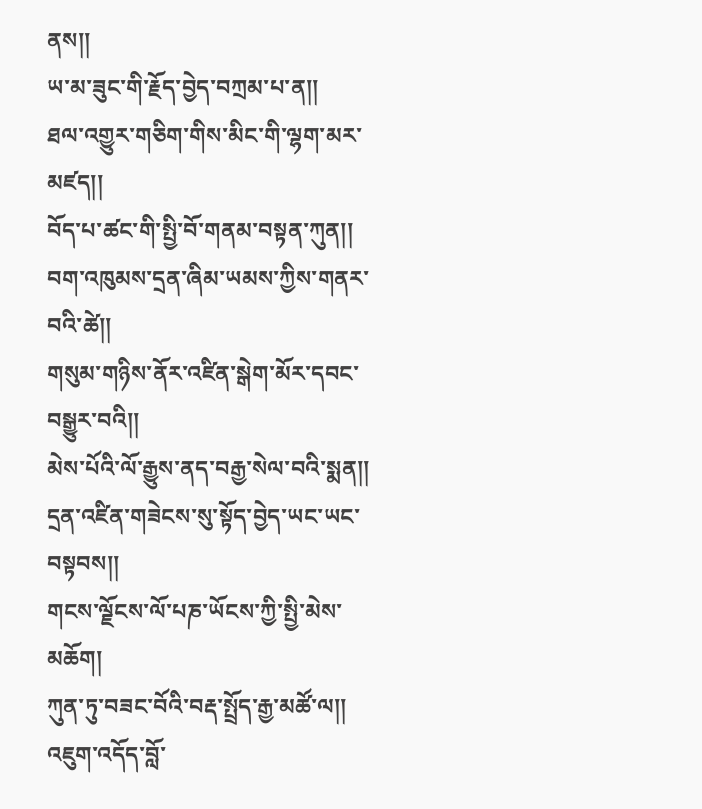ནས།།
ཡ་མ་ཟུང་གི་རྗོད་བྱེད་བཀྲམ་པ་ན།།
ཐལ་འགྱུར་གཅིག་གིས་མིང་གི་ལྷག་མར་མཛད།།
བོད་པ་ཚང་གི་སྤྱི་བོ་གནམ་བསྟན་ཀུན།།
བག་འཁུམས་དྲན་ཞིམ་ཡམས་ཀྱིས་གནར་བའི་ཚེ།།
གསུམ་གཉིས་ནོར་འཛིན་སྒེག་མོར་དབང་བསྒྱུར་བའི།།
མེས་པོའི་ལོ་རྒྱུས་ནད་བརྒྱ་སེལ་བའི་སྨན།།
དྲན་འཛིན་གཟེངས་སུ་སྟོད་བྱེད་ཡང་ཡང་བསྟབས།།
གངས་ལྗོངས་ལོ་པཎ་ཡོངས་ཀྱི་སྤྱི་མེས་མཆོག།
ཀུན་ཏུ་བཟང་བོའི་བརྡ་སྤྲོད་རྒྱ་མཚོ་ལ།།
འཇུག་འདོད་བློ་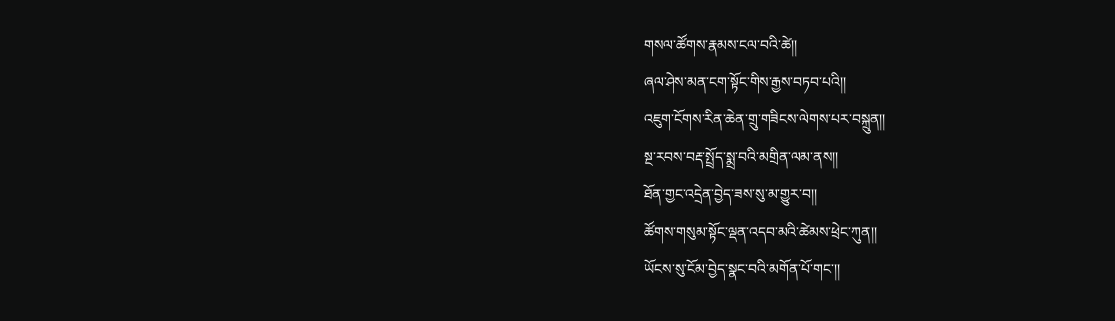གསལ་ཚོགས་རྣམས་ངལ་བའི་ཚེ།།
ཞལ་ཤེས་མན་ངག་སྟོང་གིས་རྒྱས་བཏབ་པའི།།
འཇུག་ངོགས་རིན་ཆེན་གྲུ་གཟིངས་ལེགས་པར་བསྐྲུན།།
སྔ་རབས་བརྡ་སྤྲོད་སྨྲ་བའི་མགྲིན་ལམ་ནས།།
ཐོན་གྱང་འདྲེན་བྱེད་ཟས་སུ་མ་གྱུར་བ།།
ཚོགས་གསུམ་སྟོང་ལྡན་འདབ་མའི་ཚེམས་ཕྲེང་ཀུན།།
ཡོངས་སུ་ངོམ་བྱེད་སྣང་བའི་མགོན་པོ་གང་།།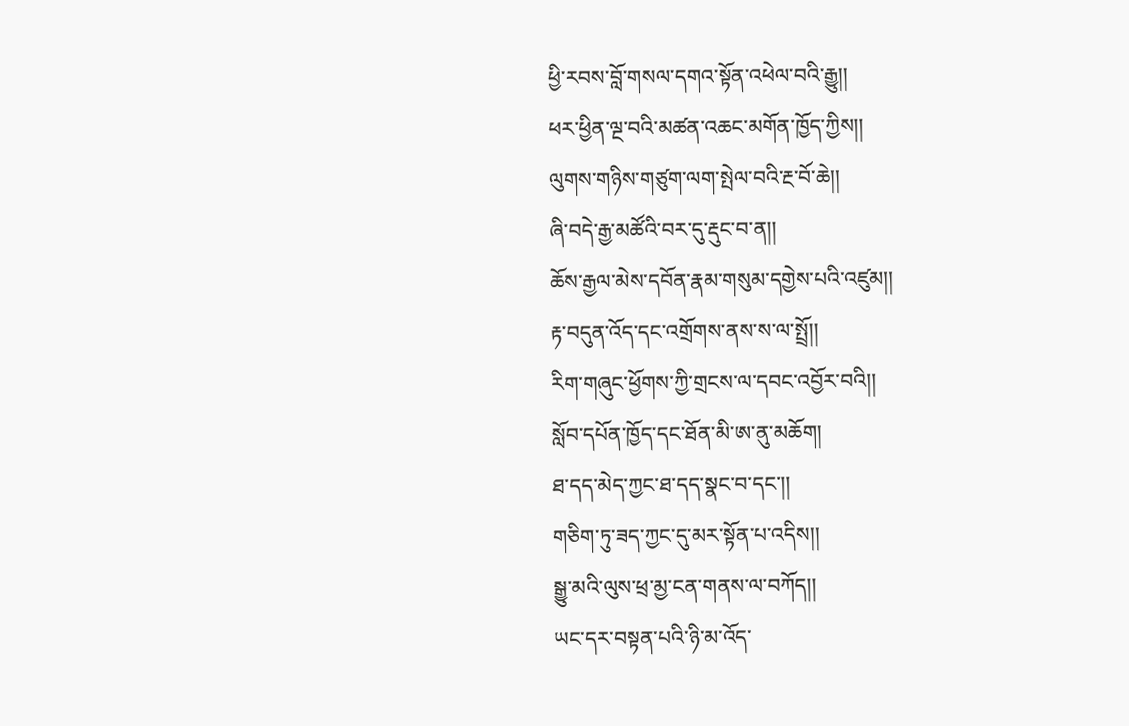ཕྱི་རབས་བློ་གསལ་དགའ་སྟོན་འཕེལ་བའི་རྒྱུ།།
ཕར་ཕྱིན་ལྔ་བའི་མཚན་འཆང་མགོན་ཁྱོད་ཀྱིས།།
ལུགས་གཉིས་གཙུག་ལག་སྤེལ་བའི་རྔ་བོ་ཆེ།།
ཞི་བདེ་རྒྱ་མཚོའི་བར་དུ་རྡུང་བ་ན།།
ཆོས་རྒྱལ་མེས་དབོན་རྣམ་གསུམ་དགྱེས་པའི་འཛུམ།།
རྟ་བདུན་འོད་དང་འགྲོགས་ནས་ས་ལ་སྤྲོ།།
རིག་གཞུང་ཕྱོགས་ཀྱི་གྲངས་ལ་དབང་འབྱོར་བའི།།
སློབ་དཔོན་ཁྱོད་དང་ཐོན་མི་ཨ་ནུ་མཆོག།
ཐ་དད་མེད་ཀྱང་ཐ་དད་སྣང་བ་དང་།།
གཅིག་ཏུ་ཟད་ཀྱང་དུ་མར་སྟོན་པ་འདིས།།
སྒྱུ་མའི་ལུས་ཕྲ་མྱ་ངན་གནས་ལ་བཀོད།།
ཡང་དར་བསྟན་པའི་ཉི་མ་འོད་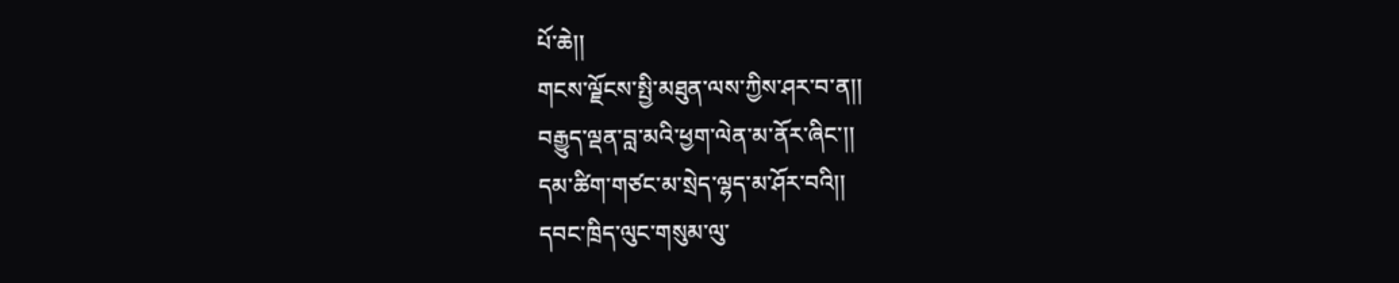པོ་ཆེ།།
གངས་ལྗོངས་སྤྱི་མཐུན་ལས་ཀྱིས་ཤར་བ་ན།།
བརྒྱུད་ལྡན་བླ་མའི་ཕྱག་ལེན་མ་ནོར་ཞིང་།།
དམ་ཚིག་གཙང་མ་སྲེད་ལྷད་མ་ཤོར་བའི།།
དབང་ཁྲིད་ལུང་གསུམ་ལུ་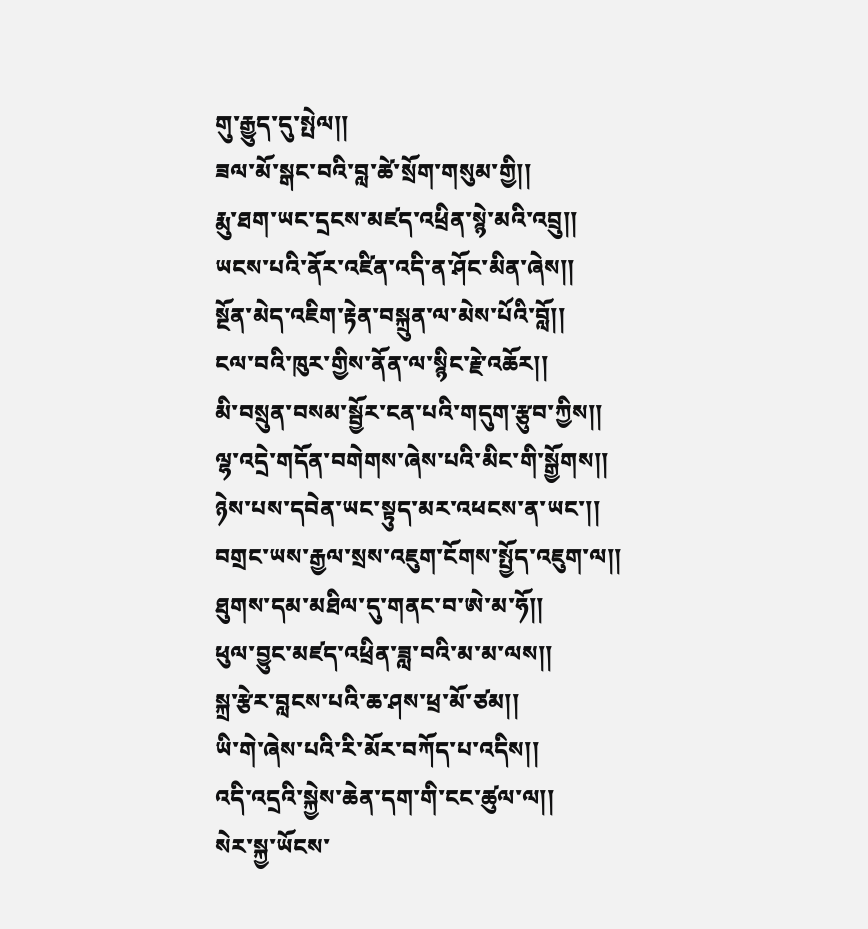གུ་རྒྱུད་དུ་སྤེལ།།
ཟལ་མོ་སྒང་བའི་བླ་ཚེ་སྲོག་གསུམ་གྱི།།
རྨུ་ཐག་ཡང་དྲངས་མཛད་འཕྲིན་སྙེ་མའི་འབྲུ།།
ཡངས་པའི་ནོར་འཛིན་འདི་ན་ཤོང་མིན་ཞེས།།
སྔོན་མེད་འཇིག་རྟེན་བསྐྲུན་ལ་མེས་པོའི་བློ།།
ངལ་བའི་ཁུར་གྱིས་ནོན་ལ་སྙིང་རྗེ་འཆོར།།
མི་བསྲུན་བསམ་སྦྱོར་ངན་པའི་གདུག་རྩུབ་ཀྱིས།།
ལྷ་འདྲེ་གདོན་བགེགས་ཞེས་པའི་མིང་གི་སྒྱོགས།།
ཉེས་པས་དབེན་ཡང་སྟུད་མར་འཕངས་ན་ཡང་།།
བགྲང་ཡས་རྒྱལ་སྲས་འཇུག་ངོགས་སྤྱོད་འཇུག་ལ།།
ཐུགས་དམ་མཐིལ་དུ་གནང་བ་ཨེ་མ་ཧོ།།
ཕུལ་བྱུང་མཛད་འཕྲིན་ཟླ་བའི་མ་མ་ལས།།
སྐྲ་རྩེར་བླངས་པའི་ཆ་ཤས་ཕྲ་མོ་ཙམ།།
ཡི་གེ་ཞེས་པའི་རི་མོར་བཀོད་པ་འདིས།།
འདི་འདྲའི་སྐྱེས་ཆེན་དག་གི་ངང་ཚུལ་ལ།།
སེར་སྐྱ་ཡོངས་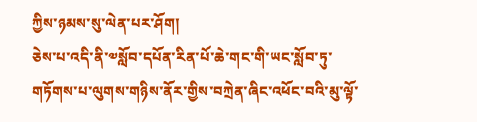ཀྱིས་ཉམས་སུ་ལེན་པར་ཤོག།
ཅེས་པ་འདི་ནི་༧སློབ་དཔོན་རིན་པོ་ཆེ་གང་གི་ཡང་སློབ་ཏུ་གཏོགས་པ་ལུགས་གཉིས་ནོར་གྱིས་བཀྲེན་ཞིང་འཕོང་བའི་མུ་ལྟོ་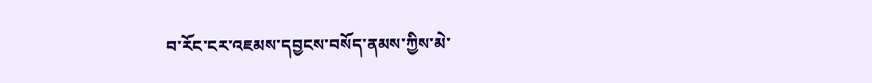བ་རོང་ངར་འཇམས་དབྱངས་བསོད་ནམས་ཀྱིས་མེ་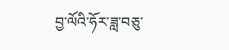བྱ་ལོའི་ཧོར་ཟླ་བཅུ་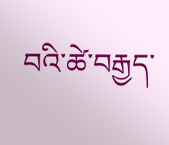བའི་ཚེ་བརྒྱད་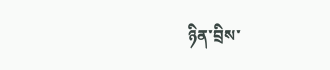ཉིན་བྲིས་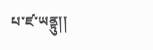པ་ཛ་ཡནྟུ།།